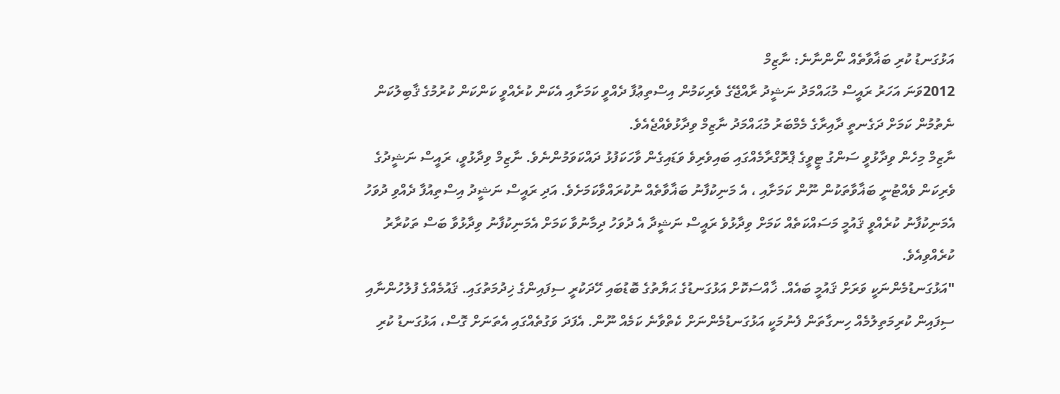އަޅުގަނޑު ކުރި ބަޣާވާތެއް ނޯންނާނެ: ނާޒިމް
2012ވަނަ އަހަރު ރައީސް މުޙައްމަދު ނަޝީދު ރާއްޖޭގެ ވެރިކަމުން އިސްތިޢުފާ ދެއްވީ ކަމަށާއި އެކަން ކުރެއްވީ ކަންކަން ކުރުމުގެ ޤާބިލުކަން ނެތުމުން ކަމަށް ދަގެނތީ ދާއިރާގެ މެމްބަރު މުޙައްމަދު ނާޒިމް ވިދާޅުވެއްޖެއެވެ.
ނާޒިމް މިހެން ވިދާޅުވީ ސަންގު ޓީވީގެ ޕްރޮގްރާމެއްގައި ބައިވެރިވެ ވަޑައިގެން ވާހަކަފުޅު ދައްކަވަމުންނެވެ. ނާޒިމް ވިދާޅުވީ، ރައީސް ނަޝީދުގެ ވެރިކަން ވެއްޓުނީ ބަޣާވާތަކުން ނޫން ކަމަށާއި ، އެ މަނިކުފާނު ބަޣާވާތެއް ނުކުރައްވާކަމަށެވެ. އަދި ރައީސް ނަޝީދު އިސްތިއުފާ ދެއްވި ދުވަހު އެމަނިކުފާނު ކުރެއްވީ ޤައުމީ މަސައްކަތެއް ކަމަށް ވިދާޅުވެ ރައީސް ނަޝީދާ އެ ދުވަހު ދިމާނުވާ ކަމަށް އެމަނިކުފާނު ވިދާޅުވާ ބަސް ތަކުރާރު ކުރެއްވިއެވެ.
"އަޅުގަނޑުމެންނަކީ ވަރަށް ޤައުމީ ބައެއް. ޚާއްސަކޮށް އަޅުގަނޑުގެ ޙަޔާތުގެ ބޮޑުބައި ހޭދަކުރީ ސިފައިންގެ ޚިދުމަތުގައި. ޤައުމެއްގެ ފުލުހުންނާއި ސިފައިން ކުރިމަތިލުމެއް ހިނގާތަން ފެނުމަކީ އަޅުގަނޑުމެންނަށް ކެތްވާނެ ކަމެއް ނޫން. އެފަދަ ވަގުތެއްގައި އެތަނަށް ގޮސް، އަޅުގަނޑު ކުރި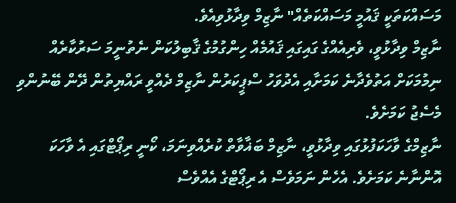މަސައްކަތަކީ ޤައުމީ މަސައްކަތެއް" ނާޒިމް ވިދާޅުވިއެވެ.
ނާޒިމް ވިދާޅުވީ، ވެރިއެއްގެ ގައިގައި ޤައުމެއް ހިންގުމުގެ ޤާބިލުކަން ނެތުނީމަ ސަރުކާރެއް ނިމުމަކަށް އަތުވެދާނެ ކަމަށާއި އެދުވަހު ސްޕީކަރުން ނާޒިމް ދެއްވީ ރައްޔިތުން ދޭން ބޭނުންވި މެސެޖު ކަމަށެވެ.
ނާޒިމްގެ ވާހަކަފުޅުގައި ވިދާޅުވީ، ނާޒިމް ބަޣާވާތް ކުރެއްވިނަމަ، ކޯނީ ރިޕޯޓްގައި އެ ވާހަކަ އޮންނާނެ ކަމަށެވެ. އެހެން ނަމަވެސް އެ ރިޕޯޓްގެ އެއްވެސް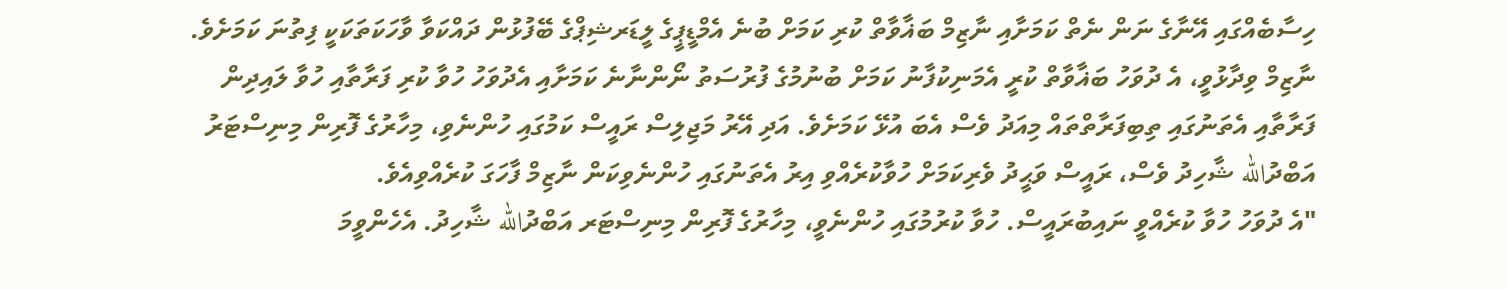ހިސާބެއްގައި އޭނާގެ ނަން ނެތް ކަމަށާއި ނާޒިމް ބަޣާވާތް ކުރި ކަމަށް ބުނެ އެމްޑީޕީގެ ލީޑަރޝިޕްގެ ބޭފުޅުން ދައްކަވާ ވާހަކަތަކަކީ ފިތުނަ ކަމަށެވެ.
ނާޒިމް ވިދާޅުވީ، އެ ދުވަހު ބަޣާވާތް ކުރީ އެމަނިކުފާނު ކަމަށް ބުނުމުގެ ފުރުސަތު ނޯންނާނެ ކަމަށާއި އެދުވަހު ހުވާ ކުރި ފަރާތާއި ހުވާ ލައިދިން ފަރާތާއި އެތަނުގައި ތިބިފަރާތްތައް މިއަދު ވެސް އެބަ އުޅޭ ކަމަށެވެ. އަދި އޭރު މަޖިލިސް ރައީސް ކަމުގައި ހުންނެވި، މިހާރުގެ ފޮރިން މިނިސްޓަރު އަބްދުالله ޝާހިދު ވެސް، ރައީސް ވަޙީދު ވެރިކަމަށް ހުވާކުރެއްވި އިރު އެތަނުގައި ހުންނެވިކަން ނާޒިމް ފާހަގަ ކުރެއްވިއެވެ.
"އެ ދުވަހު ހުވާ ކުރެއްވީ ނައިބުރައީސް. ހުވާ ކުރުމުގައި ހުންނެވީ، މިހާރުގެ ފޮރިން މިނިސްޓަރ އަބްދުالله ޝާހިދު. އެހެންވީމަ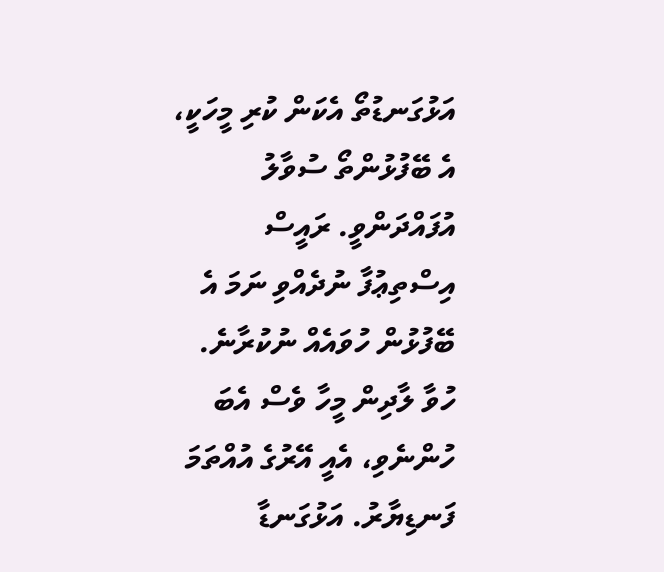އަޅުގަނޑުތޯ އެކަން ކުރި މީހަކީ، އެ ބޭފުޅުންތޯ ސުވާލު އުފައްދަންވީ. ރައީސް އިސްތިޢުފާ ނުދެއްވި ނަމަ އެ ބޭފުޅުން ހުވައެއް ނުކުރާނެ. ހުވާ ލާދިން މީހާ ވެސް އެބަ ހުންނެވި، އެއީ އޭރުގެ އުއްތަމަ ފަނޑިޔާރު. އަޅުގަނޑާ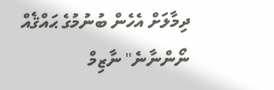ދިމާލަށް އެހެން ބުނުމުގެ ޙައްޤެއް ނޯންނާނެ" ނާޒިމް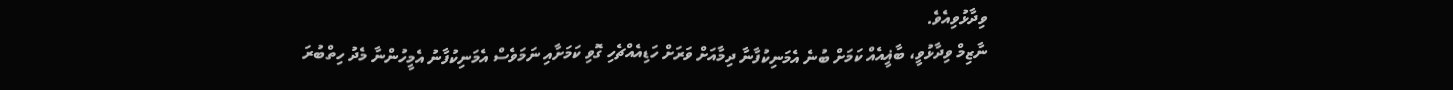ވިދާޅުވިއެވެ.
ނާޒިމް ވިދާޅުވީ، ބާޣީއެއް ކަމަށް ބުނެ އެމަނިކުފާނާ ދިމާއަށް ވަރަށް ހަޑިއެއްޗެހި ގޮވި ކަމަށާއި ނަމަވެސް އެމަނިކުފާނު އެމީހުންނާ މެދު ހިތްބުރަ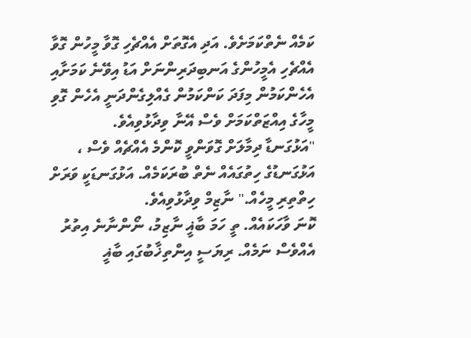ކަމެއް ނެތްކަމަށެވެ. އަދި އެގޮތަށް އެއްޗެހި ގޮވާ މީހުން ގޮވާ އެއްޗެހި އެމީހުންގެ އަނބިދަރިންނަށް އަޑު އިވޭނެ ކަމަށާއި އެހެންކަމުން މިފަދަ ކަންކަމުން ގެއްލިގެންދަނީ އެހެން ގޮވި މީހާގެ އިއްޒަތްކަމަށް ވެސް އޭނާ ވިދާޅުވިއެވެ.
"އަޅުގަނޑާ ދިމާލަށް ގޮވަންވީ ކޮންމެ އެއްޗެއް ވެސް ، އަޅުގަނޑުގެ ހިތުގައެއް ނެތް ބުރަކަމެއް. އަޅުގަނޑަކީ ވަރަށް ހިތްތިރި މީހެއް." ނާޒިމް ވިދާޅުވިއެވެ.
ކޮނަ ވާހަކައެއް. ތީ ހަމަ ބާޣީ ނާޒިމު، ނޯންނާނެ އިތުރު އެއްވެސް ނަމެއް. ރިޔަސީ އިންތިޚާބުގައި ބާޣީ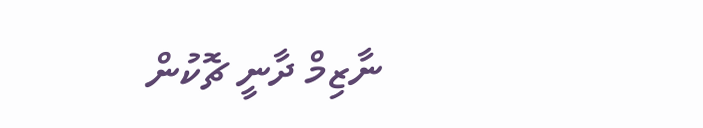ނާޒިމް ދާނީ ޗޮކުން